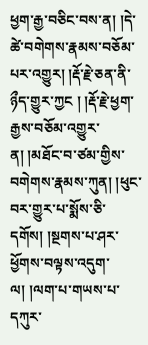ཕྱག་རྒྱ་བཅིང་བས་ན། །དེ་ཚེ་བགེགས་རྣམས་བཅོམ་པར་འགྱུར། །རྡོ་རྗེ་ཅན་ནི་ཉྀད་གྱུར་ཀྱང ། །རྡོ་རྗེ་ཕྱག་རྒྱས་བཅོམ་འགྱུར་ན། །མཐོང་བ་ཙམ་གྱིས་བགེགས་རྣམས་ཀུན། །ཕུང་བར་གྱུར་པ་སྨོས་ཅི་དགོས། །སྔགས་པ་ཤར་ཕྱོགས་བལྟས་འདུག་ལ། །ལག་པ་གཡས་པ་དཀུར་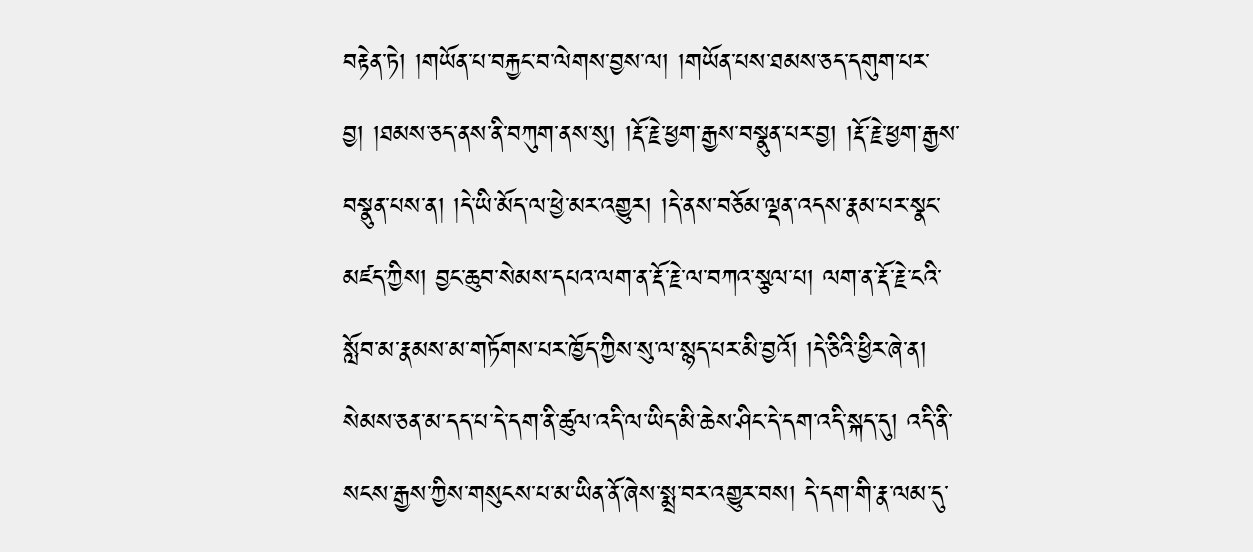བརྟེན་ཏེ། །གཡོན་པ་བརྐྱང་བ་ལེགས་བྱས་ལ། །གཡོན་པས་ཐམས་ཅད་དགུག་པར་བྱ། །ཐམས་ཅད་ནས་ནི་བཀུག་ནས་སུ། །རྡོ་རྗེ་ཕྱག་རྒྱས་བསྣུན་པར་བྱ། །རྡོ་རྗེ་ཕྱག་རྒྱས་བསྣུན་པས་ན། །དེ་ཡི་མོད་ལ་ཕྱེ་མར་འགྱུར། །དེ་ནས་བཅོམ་ལྡན་འདས་རྣམ་པར་སྣང་མཛད་ཀྱིས། བྱང་ཆུབ་སེམས་དཔའ་ལག་ན་རྡོ་རྗེ་ལ་བཀའ་སྩལ་པ། ལག་ན་རྡོ་རྗེ་ངའི་སློབ་མ་རྣམས་མ་གཏོགས་པར་ཁྱོད་ཀྱིས་སུ་ལ་སྙད་པར་མི་བྱའོ། །དེ་ཅིའི་ཕྱིར་ཞེ་ན། སེམས་ཅན་མ་དད་པ་དེ་དག་ནི་ཚུལ་འདི་ལ་ཡིད་མི་ཆེས་ཤིང་དེ་དག་འདི་སྐད་དུ། འདི་ནི་སངས་རྒྱས་ཀྱིས་གསུངས་པ་མ་ཡིན་ནོ་ཞེས་སྨྲ་བར་འགྱུར་བས། དེ་དག་གི་རྣ་ལམ་དུ་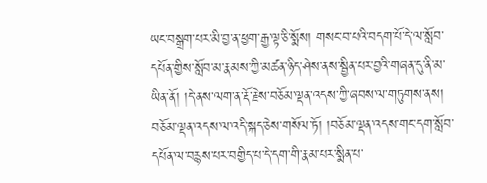ཡང་བསྒྲག་པར་མི་བྱ་ན་ཕྱག་རྒྱ་ལྟ་ཅི་སྨོས། གསང་བ་པའི་བདག་པོ་དེ་ལ་སློབ་དཔོན་གྱིས་སློབ་མ་རྣམས་ཀྱི་མཚན་ཉིད་ཤེས་ནས་སྦྱིན་པར་བྱའི་གཞན་དུ་ནི་མ་ཡིན་ནོ། །དེ་ནས་ལག་ན་རྡོ་རྗེས་བཅོམ་ལྡན་འདས་ཀྱི་ཞབས་ལ་གཏུགས་ནས། བཅོམ་ལྡན་འདས་ལ་འདི་སྐད་ཅེས་གསོལ་ཏོ། །བཅོམ་ལྡན་འདས་གང་དག་སློབ་དཔོན་ལ་བརྙས་པར་བགྱིད་པ་དེ་དག་གི་རྣམ་པར་སྨིན་པ་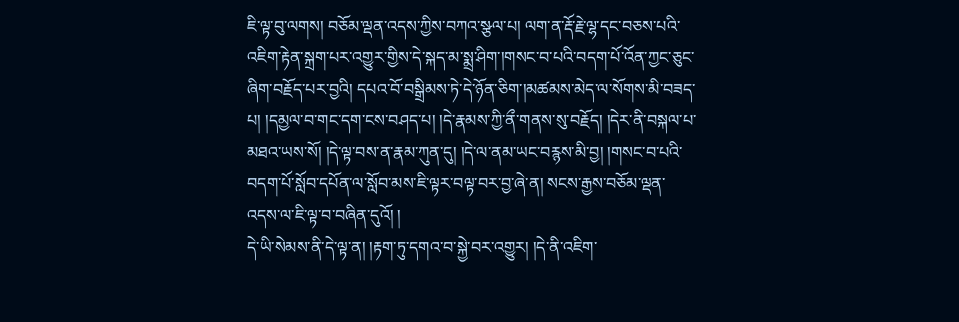ཇི་ལྟ་བུ་ལགས། བཅོམ་ལྡན་འདས་ཀྱིས་བཀའ་སྩལ་པ། ལག་ན་རྡོ་རྗེ་ལྷ་དང་བཅས་པའི་འཇིག་རྟེན་སྐྲག་པར་འགྱུར་གྱིས་དེ་སྐད་མ་སྨྲ་ཤིག་།གསང་བ་པའི་བདག་པོ་འོན་ཀྱང་ཅུང་ཞིག་བརྗོད་པར་བྱའི། དཔའ་བོ་བསྒྲིམས་ཏེ་དེ་ཉོན་ཅིག་།མཚམས་མེད་ལ་སོགས་མི་བཟད་པ། །དམྱལ་བ་གང་དག་ངས་བཤད་པ། །དེ་རྣམས་ཀྱི་ནྀ་གནས་སུ་བརྗོད། །དེར་ནི་བསྐལ་པ་མཐའ་ཡས་སོ། །དེ་ལྟ་བས་ན་རྣམ་ཀུན་དུ། །དེ་ལ་ནམ་ཡང་བརྙས་མི་བྱ། །གསང་བ་པའི་བདག་པོ་སློབ་དཔོན་ལ་སློབ་མས་ཇི་ལྟར་བལྟ་བར་བྱ་ཞེ་ན། སངས་རྒྱས་བཅོམ་ལྡན་འདས་ལ་ཇི་ལྟ་བ་བཞིན་དུའོ། །
དེ་ཡི་སེམས་ནི་དེ་ལྟ་ན། །རྟག་ཏུ་དགའ་བ་སྐྱེ་བར་འགྱུར། །དེ་ནི་འཇིག་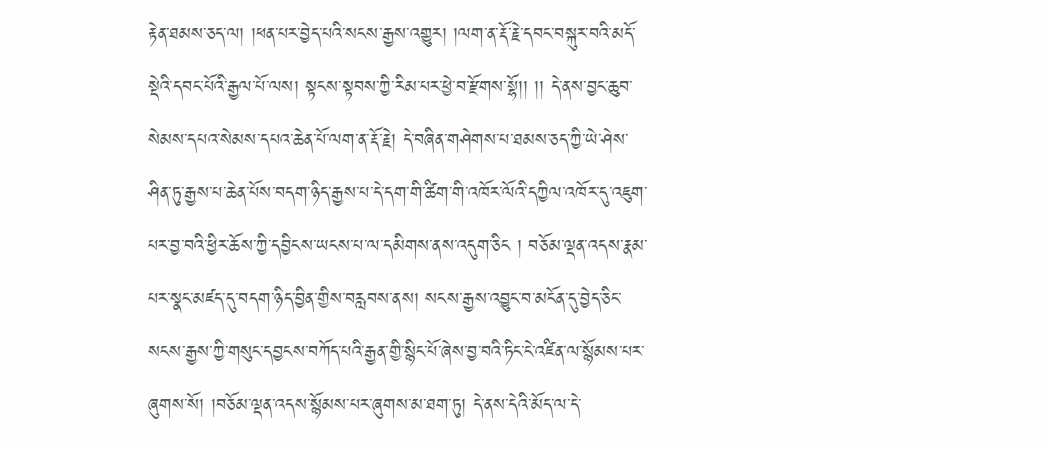རྟེན་ཐམས་ཅད་ལ། །ཕན་པར་བྱེད་པའི་སངས་རྒྱས་འགྱུར། །ལག་ན་རྡོ་རྗེ་དབང་བསྐུར་བའི་མདོ་སྡེའི་དབང་པོའི་རྒྱལ་པོ་ལས། སྟངས་སྟབས་ཀྱི་རིམ་པར་ཕྱེ་བ་རྫོགས་སྷོ།། །། དེ་ནས་བྱང་ཆུབ་སེམས་དཔའ་སེམས་དཔའ་ཆེན་པོ་ལག་ན་རྡོ་རྗེ། དེ་བཞིན་གཤེགས་པ་ཐམས་ཅད་ཀྱི་ཡེ་ཤེས་ཤིན་ཏུ་རྒྱས་པ་ཆེན་པོས་བདག་ཉིད་རྒྱས་པ་དེ་དག་གི་ཚིག་གི་འཁོར་ལོའི་དཀྱིལ་འཁོར་དུ་འཇུག་པར་བྱ་བའི་ཕྱིར་ཆོས་ཀྱི་དབྱིངས་ཡངས་པ་ལ་དམིགས་ནས་འདུག་ཅིང ། བཅོམ་ལྡན་འདས་རྣམ་པར་སྣང་མཛད་དུ་བདག་ཉིད་བྱིན་གྱིས་བརླབས་ནས། སངས་རྒྱས་འབྱུང་བ་མངོན་དུ་བྱེད་ཅིང་སངས་རྒྱས་ཀྱི་གསུང་དབྱངས་བཀོད་པའི་རྒྱན་གྱི་སྙིང་པོ་ཞེས་བྱ་བའི་ཏིང་ངེ་འཛིན་ལ་སྙོམས་པར་ཞུགས་སོ། །བཅོམ་ལྡན་འདས་སྙོམས་པར་ཞུགས་མ་ཐག་ཏུ། དེ་ནས་དེའི་མོད་ལ་དེ་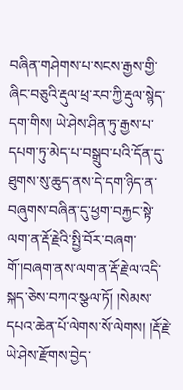བཞིན་གཤེགས་པ་སངས་རྒྱས་གྱི་ཞིང་བཅུའི་རྡུལ་ཕྲ་རབ་ཀྱི་རྡུལ་སྙེད་དག་གིས། ཡེ་ཤེས་ཤིན་ཏུ་རྒྱས་པ་དཔག་ཏུ་མེད་པ་བསྒྲུབ་པའི་དོན་དུ་ཐུགས་སུ་ཆུད་ནས་དེ་དག་ཉིད་ན་བཞུགས་བཞིན་དུ་ཕྱག་བརྐྱང་སྟེ་ལག་ན་རྡོ་རྗེའི་སྤྱི་བོར་བཞག་གོ་།བཞག་ནས་ལག་ན་རྡོ་རྗེ་ལ་འདི་སྐད་ཅེས་བཀའ་སྩལ་ཏོ། །སེམས་དཔའ་ཆེན་པོ་ལེགས་སོ་ལེགས། །རྡོ་རྗེ་ཡེ་ཤེས་རྫོགས་བྱེད་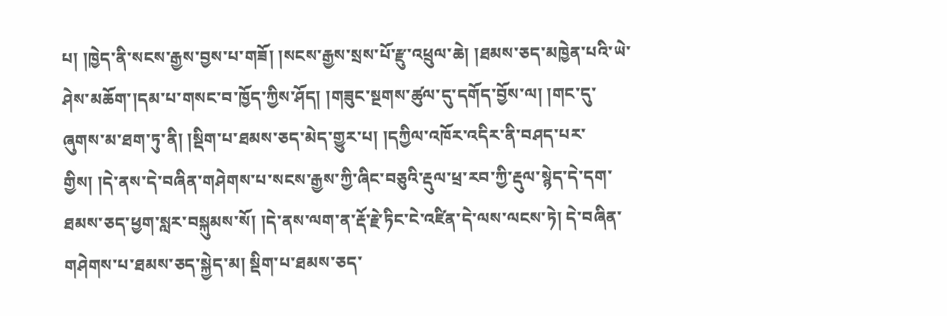པ། །ཁྱེད་ནི་སངས་རྒྱས་བྱས་པ་གཟོ། །སངས་རྒྱས་སྲས་པོ་རྫུ་འཕྲུལ་ཆེ། །ཐམས་ཅད་མཁྱེན་པའི་ཡེ་ཤེས་མཆོག་།དམ་པ་གསང་བ་ཁྱོད་ཀྱིས་ཤོད། །གཟུང་སྔགས་ཚུལ་དུ་དགོད་བྱོས་ལ། །གང་དུ་ཞུགས་མ་ཐག་ཏུ་ནི། །སྡིག་པ་ཐམས་ཅད་མེད་གྱུར་པ། །དཀྱིལ་འཁོར་འདིར་ནི་བཤད་པར་གྱིས། །དེ་ནས་དེ་བཞིན་གཤེགས་པ་སངས་རྒྱས་ཀྱི་ཞིང་བཅུའི་རྡུལ་ཕྲ་རབ་ཀྱི་རྡུལ་སྙེད་དེ་དག་ཐམས་ཅད་ཕྱག་སླར་བསྐུམས་སོ། །དེ་ནས་ལག་ན་རྡོ་རྗེ་ཏིང་ངེ་འཛིན་དེ་ལས་ལངས་ཏེ། དེ་བཞིན་གཤེགས་པ་ཐམས་ཅད་སྐྱེད་མ། སྡིག་པ་ཐམས་ཅད་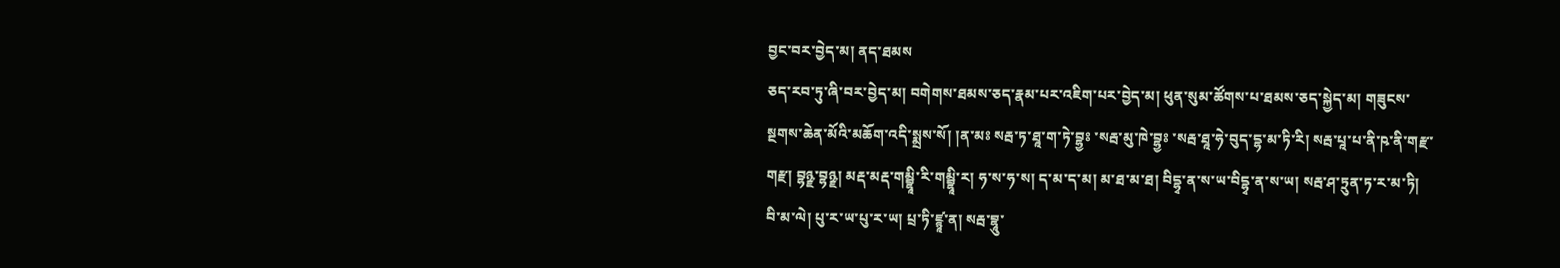བྱང་བར་བྱེད་མ། ནད་ཐམས
ཅད་རབ་ཏུ་ཞི་བར་བྱེད་མ། བགེགས་ཐམས་ཅད་རྣམ་པར་འཇིག་པར་བྱེད་མ། ཕུན་སུམ་ཚོགས་པ་ཐམས་ཅད་སྐྱེད་མ། གཟུངས་སྔགས་ཆེན་མོའི་མཆོག་འདི་སྨྲས་སོ། །ན་མཿ སརྦ་ཏ་ཐཱ་ག་ཏེ་བྷྱཿ ་སརྦ་མུ་ཁེ་བྷྱཿ ་སརྦ་ཐཱ་ཧེ་བུད་དྷ་མ་ཏི་རི། སརྦ་པཱ་པ་ནི་ཥ་ནི་གརྫ་གརྫ། བྷཉྫ་བྷཉྫ། མརྡ་མརྡ་གམྦྷཱི་རི་གམྦྷཱི་ར། ཧ་ས་ཧ་ས། ད་མ་ད་མ། མ་ཐ་མ་ཐ། བིདྷྭ་ན་ས་ཡ་བིདྷྭ་ན་ས་ཡ། སརྦ་ཤ་ཏྲུན་ཏ་ར་མ་ཏི། བི་མ་ལེ། པུ་ར་ཡ་པུ་ར་ཡ། པྲ་ཏི་ཛྙཱ་ན། སརྦ་བྷཱུ་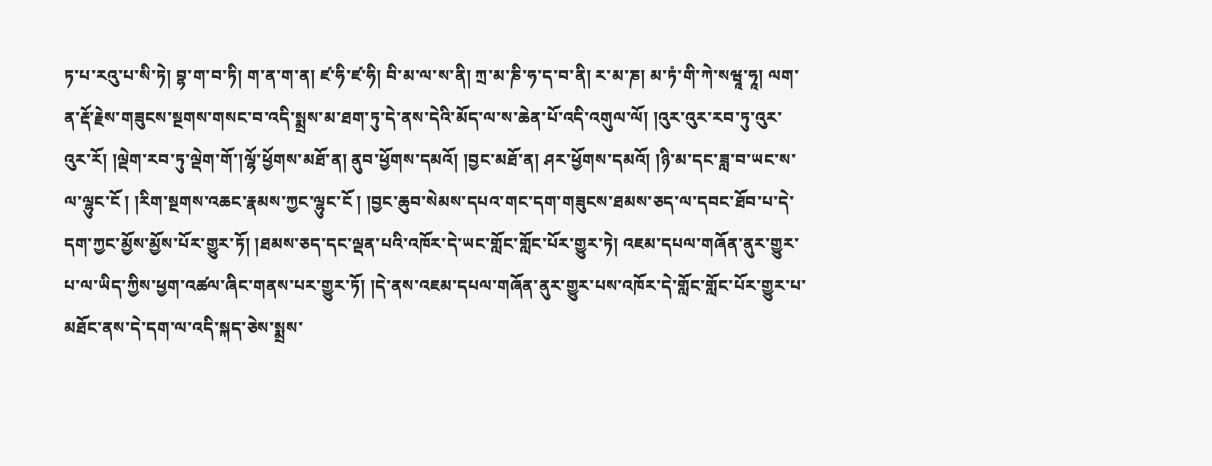ཏ་པ་རའུ་པ་སི་ཏེ། བྷ་ག་བ་ཏི། ག་ན་ག་ན། ཛ་ཧི་ཛ་ཧི། བི་མ་ལ་ས་ནི། ཀྲ་མ་ཎི་ཧ་ད་བ་ནི། ར་མ་ཎ། མ་ཏཾ་གི་ཀེ་སཝཱ་ཧཱ། ལག་ན་རྡོ་རྗེས་གཟུངས་སྔགས་གསང་བ་འདི་སྨྲས་མ་ཐག་ཏུ་དེ་ནས་དེའི་མོད་ལ་ས་ཆེན་པོ་འདི་འགུལ་ལོ། །འུར་འུར་རབ་ཏུ་འུར་འུར་རོ། །ལྡེག་རབ་ཏུ་ལྡེག་གོ་།ལྷོ་ཕྱོགས་མཐོ་ན། ནུབ་ཕྱོགས་དམའོ། །བྱང་མཐོ་ན། ཤར་ཕྱོགས་དམའོ། །ཉི་མ་དང་ཟླ་བ་ཡང་ས་ལ་ལྷུང་ངོ ། །རིག་སྔགས་འཆང་རྣམས་ཀྱང་ལྷུང་ངོ ། །བྱང་ཆུབ་སེམས་དཔའ་གང་དག་གཟུངས་ཐམས་ཅད་ལ་དབང་ཐོབ་པ་དེ་དག་ཀྱང་མྱོས་མྱོས་པོར་གྱུར་ཏོ། །ཐམས་ཅད་དང་ལྡན་པའི་འཁོར་དེ་ཡང་གློང་གློང་པོར་གྱུར་ཏེ། འཇམ་དཔལ་གཞོན་ནུར་གྱུར་པ་ལ་ཡིད་ཀྱིས་ཕྱག་འཚལ་ཞིང་གནས་པར་གྱུར་ཏོ། །དེ་ནས་འཇམ་དཔལ་གཞོན་ནུར་གྱུར་པས་འཁོར་དེ་གློང་གློང་པོར་གྱུར་པ་མཐོང་ནས་དེ་དག་ལ་འདི་སྐད་ཅེས་སྨྲས་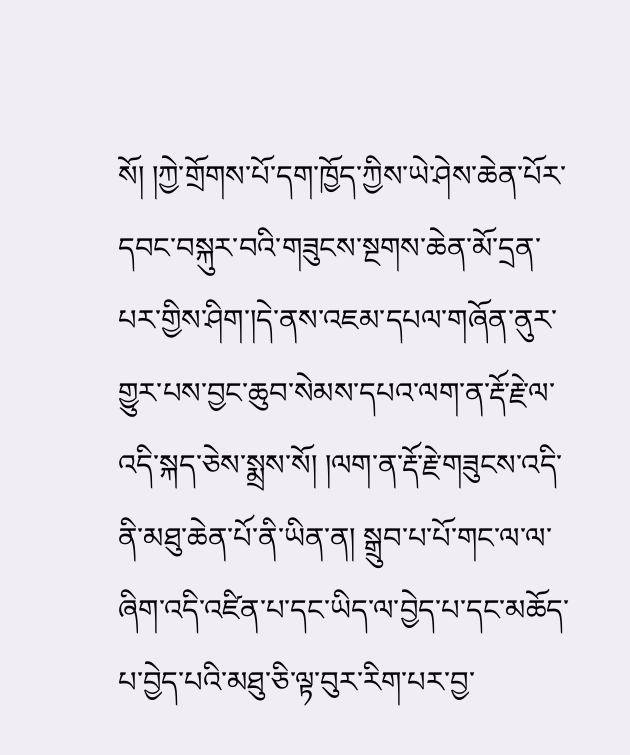སོ། །ཀྱེ་གྲོགས་པོ་དག་ཁྱོད་ཀྱིས་ཡེ་ཤེས་ཆེན་པོར་དབང་བསྐུར་བའི་གཟུངས་སྔགས་ཆེན་མོ་དྲན་པར་གྱིས་ཤིག་།དེ་ནས་འཇམ་དཔལ་གཞོན་ནུར་གྱུར་པས་བྱང་ཆུབ་སེམས་དཔའ་ལག་ན་རྡོ་རྗེ་ལ་འདི་སྐད་ཅེས་སྨྲས་སོ། །ལག་ན་རྡོ་རྗེ་གཟུངས་འདི་ནི་མཐུ་ཆེན་པོ་ནི་ཡིན་ན། སྒྲུབ་པ་པོ་གང་ལ་ལ་ཞིག་འདི་འཛིན་པ་དང་ཡིད་ལ་བྱེད་པ་དང་མཆོད་པ་བྱེད་པའི་མཐུ་ཅི་ལྟ་བུར་རིག་པར་བྱ་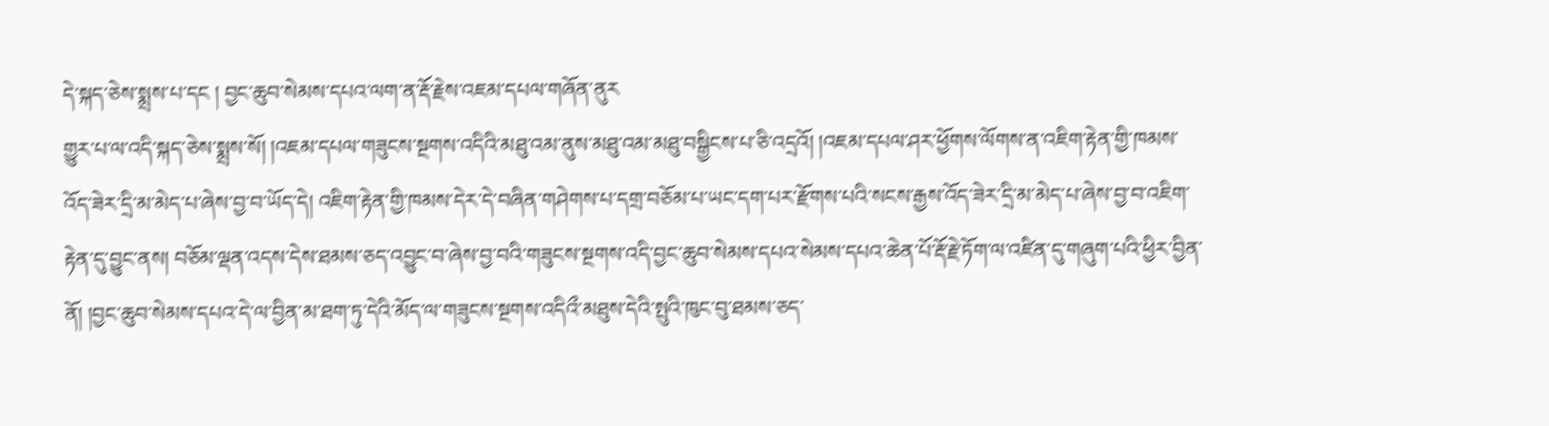དེ་སྐད་ཅེས་སྨྲས་པ་དང ། བྱང་ཆུབ་སེམས་དཔའ་ལག་ན་རྡོ་རྗེས་འཇམ་དཔལ་གཞོན་ནུར
གྱུར་པ་ལ་འདི་སྐད་ཅེས་སྨྲས་སོ། །འཇམ་དཔལ་གཟུངས་སྔགས་འདིའི་མཐུ་འམ་ནུས་མཐུ་འམ་མཐུ་བསྒྱིངས་པ་ཅི་འདྲའོ། །འཇམ་དཔལ་ཤར་ཕྱོགས་ལོགས་ན་འཇིག་རྟེན་གྱི་ཁམས་འོད་ཟེར་དྲི་མ་མེད་པ་ཞེས་བྱ་བ་ཡོད་དེ། འཇིག་རྟེན་གྱི་ཁམས་དེར་དེ་བཞིན་གཤེགས་པ་དགྲ་བཅོམ་པ་ཡང་དག་པར་རྫོགས་པའི་སངས་རྒྱས་འོད་ཟེར་དྲི་མ་མེད་པ་ཞེས་བྱ་བ་འཇིག་རྟེན་དུ་བྱུང་ནས། བཅོམ་ལྡན་འདས་དེས་ཐམས་ཅད་འབྱུང་བ་ཞེས་བྱ་བའི་གཟུངས་སྔགས་འདི་བྱང་ཆུབ་སེམས་དཔའ་སེམས་དཔའ་ཆེན་པོ་རྡོ་རྗེ་ཏོག་ལ་འཛིན་དུ་གཞུག་པའི་ཕྱིར་བྱིན་ནོ། །བྱང་ཆུབ་སེམས་དཔའ་དེ་ལ་བྱིན་མ་ཐག་ཏུ་དེའི་མོད་ལ་གཟུངས་སྔགས་འདིའྀ་མཐུས་དེའི་སྤུའི་ཁུང་བུ་ཐམས་ཅད་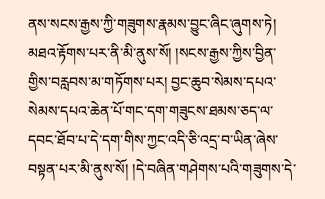ནས་སངས་རྒྱས་ཀྱི་གཟུགས་རྣམས་བྱུང་ཞིང་ཞུགས་ཏེ། མཐའ་རྟོགས་པར་ནི་མི་ནུས་སོ། །སངས་རྒྱས་ཀྱིས་བྱིན་གྱིས་བརླབས་མ་གཏོགས་པར། བྱང་ཆུབ་སེམས་དཔའ་སེམས་དཔའ་ཆེན་པོ་གང་དག་གཟུངས་ཐམས་ཅད་ལ་དབང་ཐོབ་པ་དེ་དག་གིས་ཀྱང་འདི་ཅི་འདྲ་བ་ཡིན་ཞེས་བསྟན་པར་མི་ནུས་སོ། །དེ་བཞིན་གཤེགས་པའི་གཟུགས་དེ་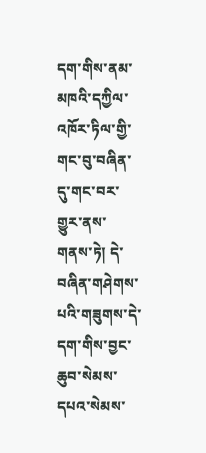དག་གིས་ནམ་མཁའི་དཀྱིལ་འཁོར་ཏིལ་གྱི་གང་བུ་བཞིན་དུ་གང་བར་གྱུར་ནས་གནས་ཏེ། དེ་བཞིན་གཤེགས་པའི་གཟུགས་དེ་དག་གིས་བྱང་ཆུབ་སེམས་དཔའ་སེམས་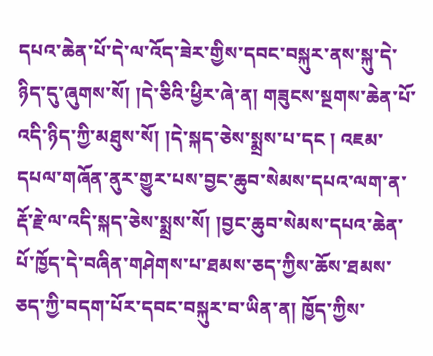དཔའ་ཆེན་པོ་དེ་ལ་འོད་ཟེར་གྱིས་དབང་བསྐུར་ནས་སྐུ་དེ་ཉིད་དུ་ཞུགས་སོ། །དེ་ཅིའི་ཕྱིར་ཞེ་ན། གཟུངས་སྔགས་ཆེན་པོ་འདི་ཉིད་ཀྱི་མཐུས་སོ། །དེ་སྐད་ཅེས་སྨྲས་པ་དང ། འཇམ་དཔལ་གཞོན་ནུར་གྱུར་པས་བྱང་ཆུབ་སེམས་དཔའ་ལག་ན་རྡོ་རྗེ་ལ་འདི་སྐད་ཅེས་སྨྲས་སོ། །བྱང་ཆུབ་སེམས་དཔའ་ཆེན་པོ་ཁྱོད་དེ་བཞིན་གཤེགས་པ་ཐམས་ཅད་ཀྱིས་ཆོས་ཐམས་ཅད་ཀྱི་བདག་པོར་དབང་བསྐུར་བ་ཡིན་ན། ཁྱོད་ཀྱིས་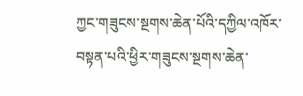ཀྱང་གཟུངས་སྔགས་ཆེན་པོའི་དཀྱིལ་འཁོར་བསྟན་པའི་ཕྱིར་གཟུངས་སྔགས་ཆེན་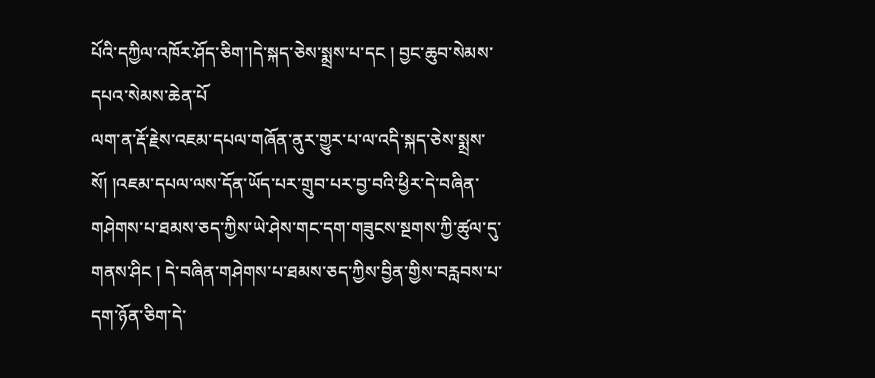པོའི་དཀྱིལ་འཁོར་ཤོད་ཅིག་།དེ་སྐད་ཅེས་སྨྲས་པ་དང ། བྱང་ཆུབ་སེམས་དཔའ་སེམས་ཆེན་པོ
ལག་ན་རྡོ་རྗེས་འཇམ་དཔལ་གཞོན་ནུར་གྱུར་པ་ལ་འདི་སྐད་ཅེས་སྨྲས་སོ། །འཇམ་དཔལ་ལས་དོན་ཡོད་པར་གྲུབ་པར་བྱ་བའི་ཕྱིར་དེ་བཞིན་གཤེགས་པ་ཐམས་ཅད་ཀྱིས་ཡེ་ཤེས་གང་དག་གཟུངས་སྔགས་ཀྱི་ཚུལ་དུ་གནས་ཤིང ། དེ་བཞིན་གཤེགས་པ་ཐམས་ཅད་ཀྱིས་བྱིན་གྱིས་བརླབས་པ་དག་ཉོན་ཅིག་དེ་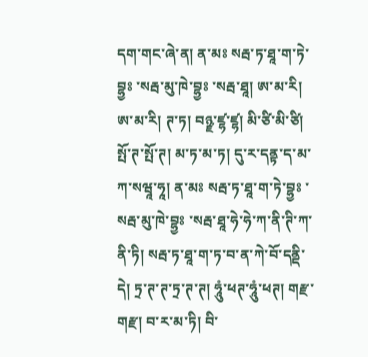དག་གང་ཞེ་ན། ན་མཿ སརྦ་ཏ་ཐཱ་ག་ཏེ་བྷྱཿ ་སརྦ་མུ་ཁེ་བྷྱཿ ་སརྦ་ཐཱ། ཨ་མ་རི། ཨ་མ་རི། ཊ་ཏ། བཉྫ་ཛྷ་ཛྷ། མི་ཙི་མི་ཙི། སྤོ་ཊ་སྤོ་ཊ། མ་ཏ་མ་ཏ། དུ་ར་དནྟ་ད་མ་ཀ་སཝཱ་ཧཱ། ན་མཿ སརྦ་ཏ་ཐཱ་ག་ཏེ་བྷྱཿ ་སརྦ་མུ་ཁེ་བྷྱཿ ་སརྦ་ཐཱ་ཧེ་ཧེ་ཀ་ནི་ཊི་ཀ་ནི་ཏི། སརྦ་ཏ་ཐཱ་ག་ཏ་བ་ན་ཀེ་བོ་དནྡི་དེ། ཏྲ་ཊ་ཊ་ཏྲ་ཊ་ཊ། ཧཱུཾ་ཕཊ་ཧཱུཾ་ཕཊ། གརྫ་གརྫ། བ་ར་མ་ཏི། བི་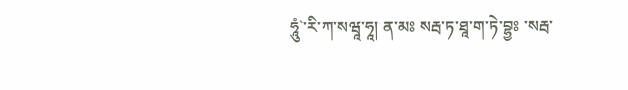ཧཱུཾ`་རི་ཀ་སཝཱ་ཧཱ། ན་མཿ སརྦ་ཏ་ཐཱ་ག་ཏེ་བྷྱཿ ་སརྦ་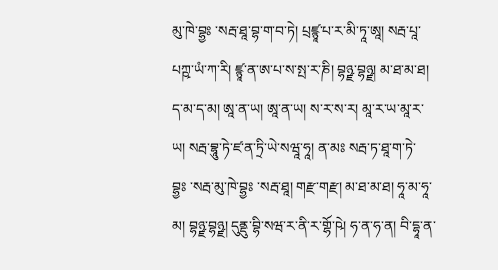མུ་ཁེ་བྷྱཿ ་སརྦ་ཐཱ་བྷ་ག་བ་ཏེ། པྲཛྙཱ་པ་ར་མི་ཏཱ་ཨཱ། སརྦ་པཱ་པཀྵ་ཡཾ་ཀ་རི། ཛྙཱ་ན་ཨ་པ་ས་སྤ་ར་ཎི། བྷཉྫ་བྷཉྫ། མ་ཐ་མ་ཐ། ད་མ་ད་མ། ཨཱ་ན་ཡ། ཨཱ་ན་ཡ། ས་ར་ས་ར། མཱ་ར་ཡ་མཱ་ར་ཡ། སརྦ་བྷཱུ་ཏེ་ཛ་ན་ཏྲི་ཡེ་སཝཱ་ཧཱ། ན་མཿ སརྦ་ཏ་ཐཱ་ག་ཏེ་བྷྱཿ ་སརྦ་མུ་ཁེ་བྷྱཿ ་སརྦ་ཐཱ། གརྫ་གརྫ། མ་ཐ་མ་ཐ། ཧཱ་མ་ཧཱ་མ། བྷཉྫ་བྷཉྫ། དུནྡུ་བྷི་སཝ་ར་ནི་ར་གྷོ་ཥེ། ཧ་ན་ཧ་ན། བི་དྷཱ་ན་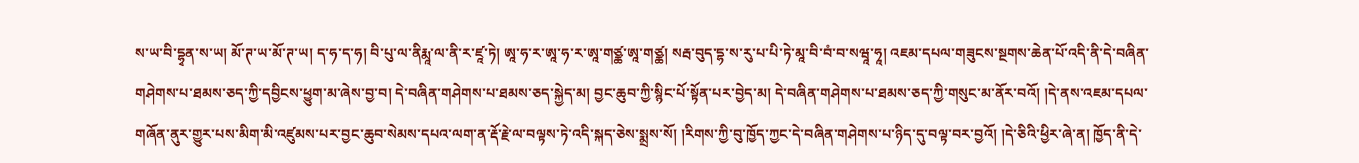ས་ཡ་བི་དྷྭན་ས་ཡ། མོ་ཊ་ཡ་མོ་ཊ་ཡ། ད་ཧ་ད་ཧ། བི་པུ་ལ་ནིརྨཱ་ལ་ནི་ར་ཛཱ་ཏེ། ཨཱ་ཧ་ར་ཨཱ་ཧ་ར་ཨཱ་གཙྪ་ཨཱ་གཙྪ། སརྦ་བུད་དྷ་ས་རུ་པ་པི་ཏེ་མཱ་བི་བཾ་བ་སཝཱ་ཧཱ། འཇམ་དཔལ་གཟུངས་སྔགས་ཆེན་པོ་འདི་ནི་དེ་བཞིན་གཤེགས་པ་ཐམས་ཅད་ཀྱི་དབྱིངས་ཕྱུག་མ་ཞེས་བྱ་བ། དེ་བཞིན་གཤེགས་པ་ཐམས་ཅད་སྐྱེད་མ། བྱང་ཆུབ་ཀྱི་སྙིང་པོ་སྟོན་པར་བྱེད་མ། དེ་བཞིན་གཤེགས་པ་ཐམས་ཅད་ཀྱི་གསུང་མ་ནོར་བའོ། །དེ་ནས་འཇམ་དཔལ་གཞོན་ནུར་གྱུར་པས་མིག་མི་འཛུམས་པར་བྱང་ཆུབ་སེམས་དཔའ་ལག་ན་རྡོ་རྗེ་ལ་བལྟས་ཏེ་འདི་སྐད་ཅེས་སྨྲས་སོ། །རིགས་ཀྱི་བུ་ཁྱོད་ཀྱང་དེ་བཞིན་གཤེགས་པ་ཉིད་དུ་བལྟ་བར་བྱའོ། །དེ་ཅིའི་ཕྱིར་ཞེ་ན། ཁྱོད་ནི་དེ་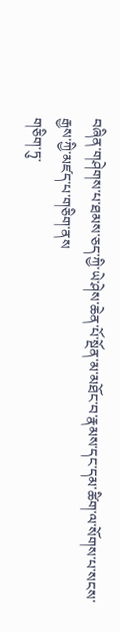བཞིན་གཤེགས་པ་ཐམས་ཅད་ཀྱི་ཡེ་ཤེས་ཆེན་པོ་སྔོན་མ་མཐོང་བ་རྣམས་དང་དམ་ཚིག་ལ་སོགས་པ་སངས་རྒྱས་ཀྱི་མཛད་པ་གཅིག་ནས
གཅིག་ཏུ་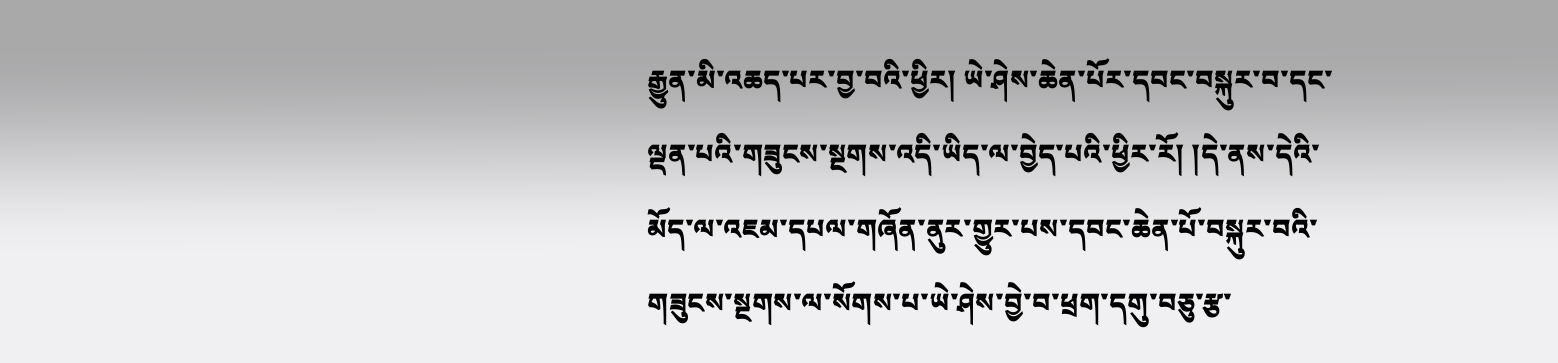རྒྱུན་མི་འཆད་པར་བྱ་བའི་ཕྱིར། ཡེ་ཤེས་ཆེན་པོར་དབང་བསྐུར་བ་དང་ལྡན་པའི་གཟུངས་སྔགས་འདི་ཡིད་ལ་བྱེད་པའི་ཕྱིར་རོ། །དེ་ནས་དེའི་མོད་ལ་འཇམ་དཔལ་གཞོན་ནུར་གྱུར་པས་དབང་ཆེན་པོ་བསྐུར་བའི་གཟུངས་སྔགས་ལ་སོགས་པ་ཡེ་ཤེས་བྱེ་བ་ཕྲག་དགུ་བཅུ་རྩ་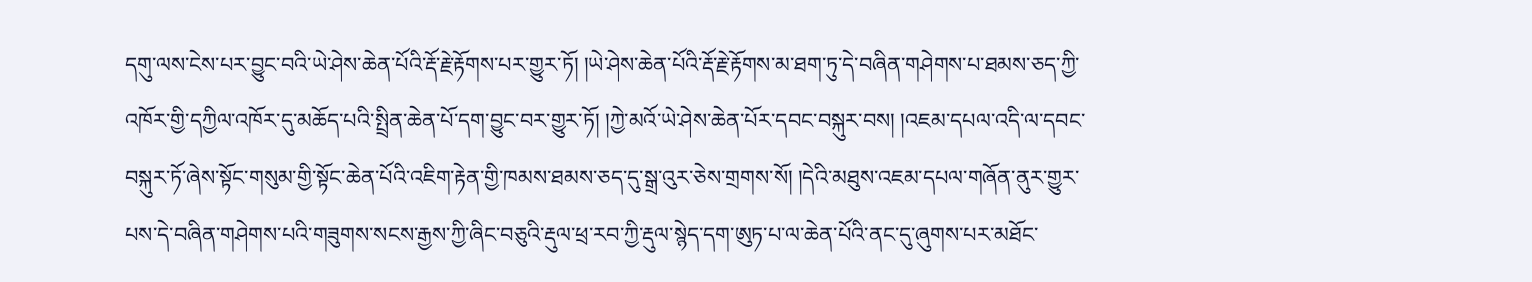དགུ་ལས་ངེས་པར་བྱུང་བའི་ཡེ་ཤེས་ཆེན་པོའི་རྡོ་རྗེ་རྟོགས་པར་གྱུར་ཏོ། །ཡེ་ཤེས་ཆེན་པོའི་རྡོ་རྗེ་རྟོགས་མ་ཐག་ཏུ་དེ་བཞིན་གཤེགས་པ་ཐམས་ཅད་ཀྱི་འཁོར་གྱི་དཀྱིལ་འཁོར་དུ་མཆོད་པའི་སྤྲིན་ཆེན་པོ་དག་བྱུང་བར་གྱུར་ཏོ། །ཀྱེ་མའོ་ཡེ་ཤེས་ཆེན་པོར་དབང་བསྐུར་བས། །འཇམ་དཔལ་འདི་ལ་དབང་བསྐུར་ཏོ་ཞེས་སྟོང་གསུམ་གྱི་སྟོང་ཆེན་པོའི་འཇིག་རྟེན་གྱི་ཁམས་ཐམས་ཅད་དུ་སྒྲ་འུར་ཅེས་གྲགས་སོ། །དེའི་མཐུས་འཇམ་དཔལ་གཞོན་ནུར་གྱུར་པས་དེ་བཞིན་གཤེགས་པའི་གཟུགས་སངས་རྒྱས་ཀྱི་ཞིང་བཅུའི་རྡུལ་ཕྲ་རབ་ཀྱི་རྡུལ་སྙེད་དག་ཨུཏ་པ་ལ་ཆེན་པོའི་ནང་དུ་ཞུགས་པར་མཐོང་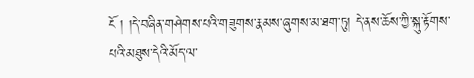ངོ ། །དེ་བཞིན་གཤེགས་པའི་གཟུགས་རྣམས་ཞུགས་མ་ཐག་ཏུ། དེ་ནས་ཆོས་ཀྱི་སྐུ་རྟོགས་པའི་མཐུས་དེའི་མོད་ལ་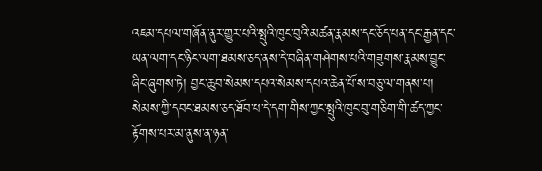འཇམ་དཔལ་གཞོན་ནུར་གྱུར་པའི་སྤུའི་ཁུང་བུའི་མཚན་རྣམས་དང་ཅོད་པན་དང་རྒྱན་དང་ཡན་ལག་དང་ཉིང་ལག་ཐམས་ཅད་ནས་དེ་བཞིན་གཤེགས་པའི་གཟུགས་རྣམས་བྱུང་ཞིང་ཞུགས་ཏེ། བྱང་ཆུབ་སེམས་དཔའ་སེམས་དཔའ་ཆེན་པོ་ས་བཅུ་ལ་གནས་པ། སེམས་ཀྱི་དབང་ཐམས་ཅད་ཐོབ་པ་དེ་དག་གིས་ཀྱང་སྤུའི་ཁུང་བུ་གཅིག་གི་ཚད་ཀྱང་རྟོགས་པར་མ་ནུས་ན་ཉན་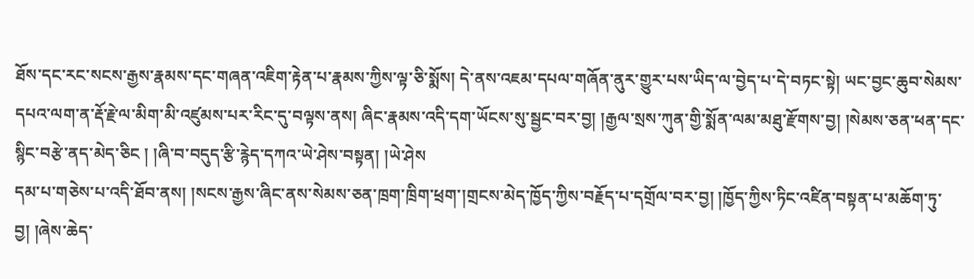ཐོས་དང་རང་སངས་རྒྱས་རྣམས་དང་གཞན་འཇིག་རྟེན་པ་རྣམས་ཀྱིས་ལྟ་ཅི་སྨོས། དེ་ནས་འཇམ་དཔལ་གཞོན་ནུར་གྱུར་པས་ཡིད་ལ་བྱེད་པ་དེ་བཏང་སྟེ། ཡང་བྱང་ཆུབ་སེམས་དཔའ་ལག་ན་རྡོ་རྗེ་ལ་མིག་མི་འཛུམས་པར་རིང་དུ་བལྟས་ནས། ཞིང་རྣམས་འདི་དག་ཡོངས་སུ་སྦྱང་བར་བྱ། །རྒྱལ་སྲས་ཀུན་གྱི་སྨོན་ལམ་མཐུ་རྫོགས་བྱ། །སེམས་ཅན་ཕན་དང་སྙིང་བརྩེ་ནད་མེད་ཅིང ། །ཞི་བ་བདུད་རྩི་རྙེད་དཀའ་ཡེ་ཤེས་བསྟན། །ཡེ་ཤེས
དམ་པ་གཅེས་པ་འདི་ཐོབ་ནས། །སངས་རྒྱས་ཞིང་ནས་སེམས་ཅན་ཁྲག་ཁྲིག་ཕྲག་།གྲངས་མེད་ཁྱོད་ཀྱིས་བརྗོད་པ་དགྲོལ་བར་བྱ། །ཁྱོད་ཀྱིས་ཏིང་འཛིན་བསྟན་པ་མཆོག་ཏུ་བྱ། །ཞེས་ཆེད་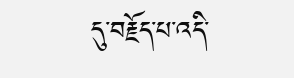དུ་བརྗོད་པ་འདི་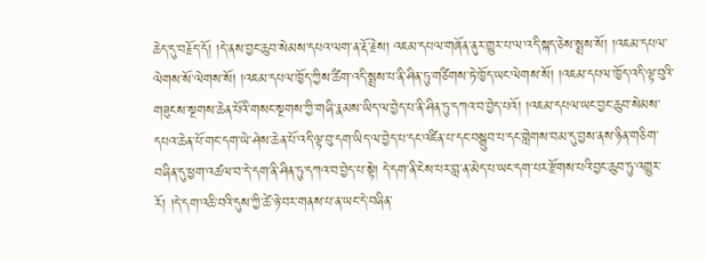ཆེད་དུ་བརྗོད་དོ། །དེ་ནས་བྱང་ཆུབ་སེམས་དཔའ་ལག་ན་རྡོ་རྗེས། འཇམ་དཔལ་གཞོན་ནུར་གྱུར་པ་ལ་འདི་སྐད་ཅེས་སྨྲས་སོ། །འཇམ་དཔལ་ལེགས་སོ་ལེགས་སོ། །འཇམ་དཔལ་ཁྱོད་ཀྱིས་ཚིག་འདི་སྨྲས་པ་ནི་ཤིན་ཏུ་གཙིགས་ཏེ་ཁྱོད་ཡང་ལེགས་སོ། །འཇམ་དཔལ་ཁྱོད་འདི་ལྟ་བུའི་གཟུངས་སྔགས་ཆེན་པོའི་གསང་སྔགས་ཀྱི་གཞི་རྣམས་ཡིད་ལ་བྱེད་པ་ནི་ཤིན་ཏུ་དཀའ་བ་བྱེད་པའོ། །འཇམ་དཔལ་ཡང་བྱང་ཆུབ་སེམས་དཔའ་ཆེན་པོ་གང་དག་ཡེ་ཤེས་ཆེན་པོ་འདི་ལྟ་བུ་དག་ཡིད་ལ་བྱེད་པ་དང་འཛིན་པ་དང་བསྒྲུབ་པ་དང་གླེགས་བམ་དུ་བྱས་ནས་ཉིན་གཅིག་བཞིན་དུ་ཕྱག་འཚལ་བ་དེ་དག་ནི་ཤིན་ཏུ་དཀའ་བ་བྱེད་པ་སྟེ། དེ་དག་ནི་ངེས་པར་བླ་ན་མེད་པ་ཡང་དག་པར་རྫོགས་པའི་བྱང་ཆུབ་ཏུ་འགྱུར་རོ། །དེ་དག་འཆི་བའི་དུས་ཀྱི་ཚེ་ཉེ་བར་གནས་པ་ན་ཡང་དེ་བཞིན་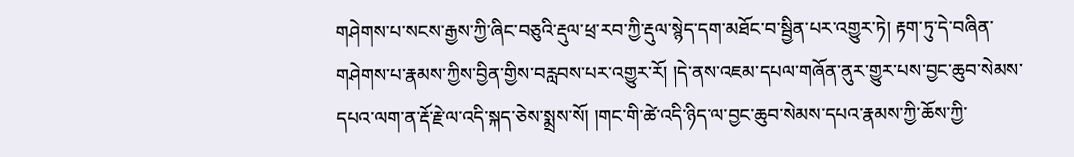གཤེགས་པ་སངས་རྒྱས་ཀྱི་ཞིང་བཅུའི་རྡུལ་ཕྲ་རབ་ཀྱི་རྡུལ་སྙེད་དག་མཐོང་བ་སྦྱིན་པར་འགྱུར་ཏེ། རྟག་ཏུ་དེ་བཞིན་གཤེགས་པ་རྣམས་ཀྱིས་བྱིན་གྱིས་བརླབས་པར་འགྱུར་རོ། །དེ་ནས་འཇམ་དཔལ་གཞོན་ནུར་གྱུར་པས་བྱང་ཆུབ་སེམས་དཔའ་ལག་ན་རྡོ་རྗེ་ལ་འདི་སྐད་ཅེས་སྨྲས་སོ། །གང་གི་ཚེ་འདི་ཉིད་ལ་བྱང་ཆུབ་སེམས་དཔའ་རྣམས་ཀྱི་ཆོས་ཀྱི་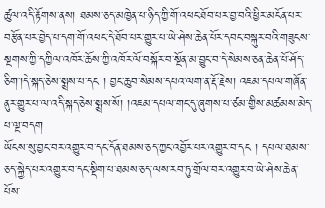ཚུལ་འདི་རྟོགས་ནས། ཐམས་ཅད་མཁྱེན་པ་ཉིད་ཀྱི་གོ་འཕང་ཐོབ་པར་བྱ་བའི་ཕྱིར་མངོན་པར་བརྩོན་པར་བྱེད་པ་དག་གོ་འཕང་དེ་ཐོབ་པར་གྱུར་པ་ཡེ་ཤེས་ཆེན་པོར་དབང་བསྐུར་བའི་གཟུངས་སྔགས་ཀྱི་དཀྱིལ་འཁོར་ཆོས་ཀྱི་འཁོར་ལོ་བསྐོར་བ་སྔོན་མ་བྱུང་བ་དེ་སེམས་ཅན་ཆེན་པོ་ཤོད་ཅིག་།དེ་སྐད་ཅེས་སྨྲས་པ་དང ། བྱང་ཆུབ་སེམས་དཔའ་ལག་ན་རྡོ་རྗེས། འཇམ་དཔལ་གཞོན་ནུར་གྱུར་པ་ལ་འདི་སྐད་ཅེས་སྨྲས་སོ། །འཇམ་དཔལ་གང་དུ་ཞུགས་པ་ཙམ་གྱིས་མཚམས་མེད་པ་ལྔ་བདག
ཡོངས་སུ་བྱང་བར་འགྱུར་བ་དང་དོན་ཐམས་ཅད་ཀྱང་འབྱོར་པར་འགྱུར་བ་དང ། དཔལ་ཐམས་ཅད་སྐྱེད་པར་འགྱུར་བ་དང་སྡིག་པ་ཐམས་ཅད་ལས་རབ་ཏུ་གྲོལ་བར་འགྱུར་བ་ཡེ་ཤེས་ཆེན་པོས་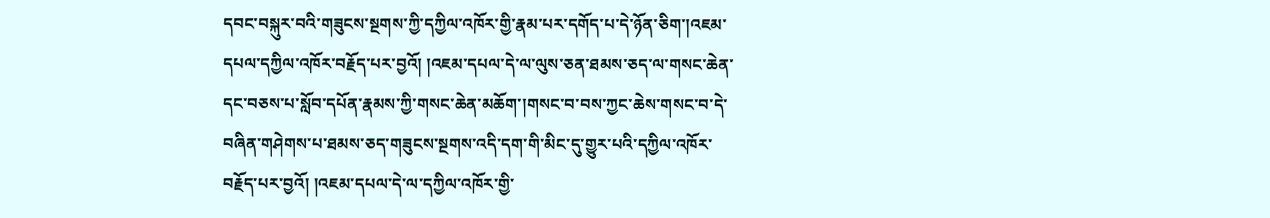དབང་བསྐུར་བའི་གཟུངས་སྔགས་ཀྱི་དཀྱིལ་འཁོར་གྱི་རྣམ་པར་དགོད་པ་དེ་ཉོན་ཅིག་།འཇམ་དཔལ་དཀྱིལ་འཁོར་བརྗོད་པར་བྱའོ། །འཇམ་དཔལ་དེ་ལ་ལུས་ཅན་ཐམས་ཅད་ལ་གསང་ཆེན་དང་བཅས་པ་སློབ་དཔོན་རྣམས་ཀྱི་གསང་ཆེན་མཆོག་།གསང་བ་བས་ཀྱང་ཆེས་གསང་བ་དེ་བཞིན་གཤེགས་པ་ཐམས་ཅད་གཟུངས་སྔགས་འདི་དག་གི་མིང་དུ་གྱུར་པའི་དཀྱིལ་འཁོར་བརྗོད་པར་བྱའོ། །འཇམ་དཔལ་དེ་ལ་དཀྱིལ་འཁོར་གྱི་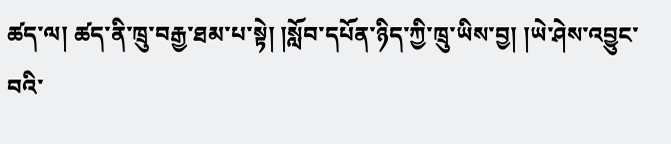ཚད་ལ། ཚད་ནི་ཁྲུ་བརྒྱ་ཐམ་པ་སྟེ། །སློབ་དཔོན་ཉིད་ཀྱི་ཁྲུ་ཡིས་བྱ། །ཡེ་ཤེས་འབྱུང་བའི་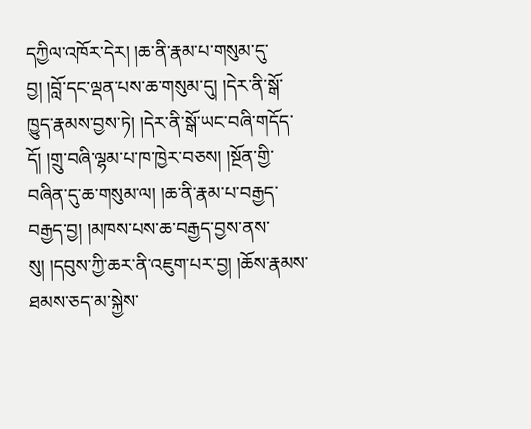དཀྱིལ་འཁོར་དེར། །ཆ་ནི་རྣམ་པ་གསུམ་དུ་བྱ། །བློ་དང་ལྡན་པས་ཆ་གསུམ་དུ། །དེར་ནི་སྒོ་ཁྱུད་རྣམས་བྱས་ཏེ། །དེར་ནི་སྒོ་ཡང་བཞི་གདོད་དོ། །གྲུ་བཞི་ལྷམ་པ་ཁ་ཁྱེར་བཅས། །སྔོན་གྱི་བཞིན་དུ་ཆ་གསུམ་ལ། །ཆ་ནི་རྣམ་པ་བརྒྱད་བརྒྱད་བྱ། །མཁས་པས་ཆ་བརྒྱད་བྱས་ནས་སུ། །དབུས་ཀྱི་ཆར་ནི་འཇུག་པར་བྱ། །ཆོས་རྣམས་ཐམས་ཅད་མ་སྐྱེས་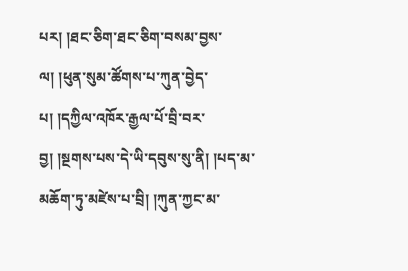པར། །ཐང་ཅིག་ཐང་ཅིག་བསམ་བྱས་ལ། །ཕུན་སུམ་ཚོགས་པ་ཀུན་བྱེད་པ། །དཀྱིལ་འཁོར་རྒྱལ་པོ་བྲི་བར་བྱ། །སྔགས་པས་དེ་ཡི་དབུས་སུ་ནི། །པད་མ་མཆོག་ཏུ་མཛེས་པ་བྲི། །ཀུན་ཀྱང་མ་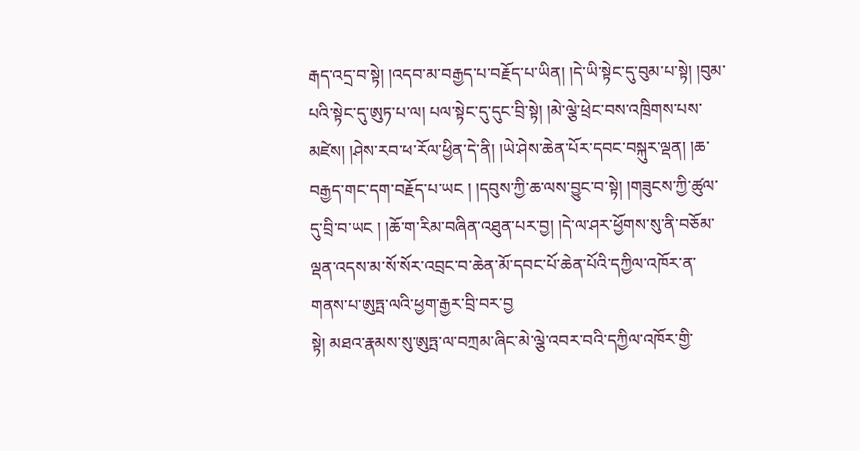རྒད་འདྲ་བ་སྟེ། །འདབ་མ་བརྒྱད་པ་བརྗོད་པ་ཡིན། །དེ་ཡི་སྟེང་དུ་བུམ་པ་སྟེ། །བུམ་པའི་སྟེང་དུ་ཨུཏ་པ་ལ། པལ་སྟེང་དུ་དུང་བྲི་སྟེ། །མེ་ལྕེ་ཕྲེང་བས་འཁྲིགས་པས་མཛེས། །ཤེས་རབ་ཕ་རོལ་ཕྱིན་དེ་ནི། །ཡེ་ཤེས་ཆེན་པོར་དབང་བསྐུར་ལྡན། །ཆ་བརྒྱད་གང་དག་བརྗོད་པ་ཡང ། །དབུས་ཀྱི་ཆ་ལས་བྱུང་བ་སྟེ། །གཟུངས་ཀྱི་ཚུལ་དུ་བྲི་བ་ཡང ། །ཆོ་ག་རིམ་བཞིན་འཐུན་པར་བྱ། །དེ་ལ་ཤར་ཕྱོགས་སུ་ནི་བཅོམ་ལྡན་འདས་མ་སོ་སོར་འབྲང་བ་ཆེན་མོ་དབང་པོ་ཆེན་པོའི་དཀྱིལ་འཁོར་ན་གནས་པ་ཨུཏྤ་ལའི་ཕྱག་རྒྱར་བྲི་བར་བྱ
སྟེ། མཐའ་རྣམས་སུ་ཨུཏྤ་ལ་བཀྲམ་ཞིང་མེ་ལྕེ་འབར་བའི་དཀྱིལ་འཁོར་གྱི་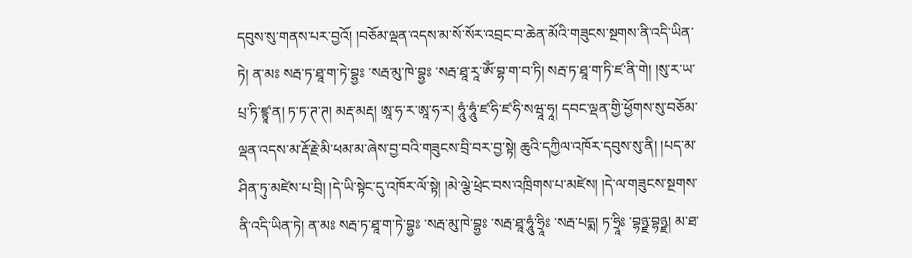དབུས་སུ་གནས་པར་བྱའོ། །བཅོམ་ལྡན་འདས་མ་སོ་སོར་འབྲང་བ་ཆེན་མོའི་གཟུངས་སྔགས་ནི་འདི་ཡིན་ཏེ། ན་མཿ སརྦ་ཏ་ཐཱ་ག་ཏེ་བྷྱཿ ་སརྦ་མུ་ཁེ་བྷྱཿ ་སརྦ་ཐཱ་རཱ་ཨོཾ་བྷ་ག་བ་ཏི། སརྦ་ཏ་ཐཱ་ག་ཏི་ཛ་ནི་གེ། །སུ་ར་ཡ་པྲ་ཏི་ཛྙཱ་ན། ཏ་ཏ་ཊ་ཊ། མརྡ་མརྡ། ཨཱ་ཧ་ར་ཨཱ་ཧ་ར། ཧཱུཾ་ཧཱུཾ་ཛ་ཧི་ཛ་ཧི་སཝཱ་ཧཱ། དབང་ལྡན་གྱི་ཕྱོགས་སུ་བཅོམ་ལྡན་འདས་མ་རྡོ་རྗེ་མི་ཕམ་མ་ཞེས་བྱ་བའི་གཟུངས་བྲི་བར་བྱ་སྟེ། ཆུའི་དཀྱིལ་འཁོར་དབུས་སུ་ནི། །པད་མ་ཤིན་ཏུ་མཛེས་པ་བྲི། །དེ་ཡི་སྟེང་དུ་འཁོར་ལོ་སྟེ། །མེ་ལྕེ་ཕྲེང་བས་འཁྲིགས་པ་མཛེས། །དེ་ལ་གཟུངས་སྔགས་ནི་འདི་ཡིན་ཏེ། ན་མཿ སརྦ་ཏ་ཐཱ་ག་ཏེ་བྷྱཿ ་སརྦ་མུ་ཁེ་བྷྱཿ ་སརྦ་ཐཱ་ཧཱུཾ་ཧྲཱིཿ ་སརྦ་པདྨ། ཏ་ཧྲཱིཿ ་བྷཉྫ་བྷཉྫ། མ་ཐ་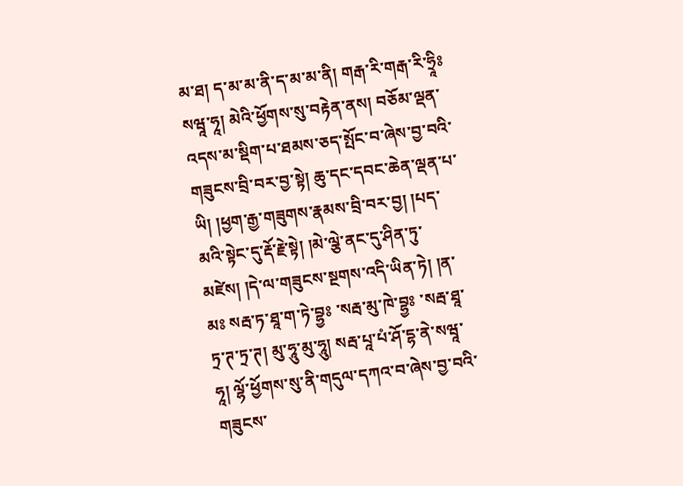མ་ཐ། ད་མ་མ་ནི་ད་མ་མ་ནི། གརྒ་རི་གརྒ་རི་ཧྲཱིཿ སཝཱ་ཧཱ། མེའི་ཕྱོགས་སུ་བརྟེན་ནས། བཅོམ་ལྡན་འདས་མ་སྡིག་པ་ཐམས་ཅད་སྤོང་བ་ཞེས་བྱ་བའི་གཟུངས་བྲི་བར་བྱ་སྟེ། ཆུ་དང་དབང་ཆེན་ལྡན་པ་ཡི། །ཕྱག་རྒྱ་གཟུགས་རྣམས་བྲི་བར་བྱ། །པད་མའི་སྟེང་དུ་རྡོ་རྗེ་སྟེ། །མེ་ལྕེ་ནང་དུ་ཤིན་ཏུ་མཛེས། །དེ་ལ་གཟུངས་སྔགས་འདི་ཡིན་ཏེ། །ན་མཿ སརྦ་ཏ་ཐཱ་ག་ཏེ་བྷྱཿ ་སརྦ་མུ་ཁེ་བྷྱཿ ་སརྦ་ཐཱ་ཏྲ་ཊ་ཏྲ་ཊ། མུ་ཧཱུ་མུ་ཧཱུ། སརྦ་པཱ་པཾ་ཤོ་དྷ་ནེ་སཝཱ་ཧཱ། ལྷོ་ཕྱོགས་སུ་ནི་གདུལ་དཀའ་བ་ཞེས་བྱ་བའི་གཟུངས་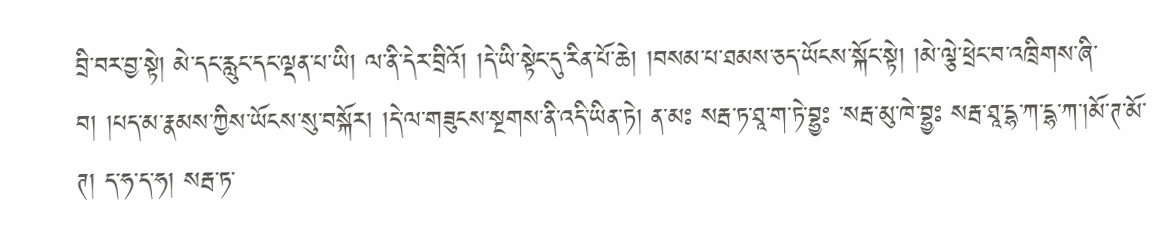བྲི་བར་བྱ་སྟེ། མེ་དང་རླུང་དང་ལྡན་པ་ཡི། ལ་ནི་དེར་བྲིའོ། །དེ་ཡི་སྟེང་དུ་རིན་པོ་ཆེ། །བསམ་པ་ཐམས་ཅད་ཡོངས་སྐོང་སྟེ། །མེ་ལྕེ་ཕྲེང་བ་འཁྲིགས་ཞི་བ། །པད་མ་རྣམས་ཀྱིས་ཡོངས་སུ་བསྐོར། །དེ་ལ་གཟུངས་སྔགས་ནི་འདི་ཡིན་ཏེ། ན་མཿ སརྦ་ཏ་ཐཱ་ག་ཏེ་བྷྱཿ ་སརྦ་མུ་ཁེ་བྷྱཿ སརྦ་ཐཱ་དྷ་ཀ་དྷ་ཀ་།མོ་ཊ་མོ་ཊ། ད་ཧ་ད་ཧ། སརྦ་ཏ་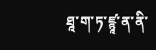ཐཱ་ག་ཏ་ཛྙཱ་ན་ནི་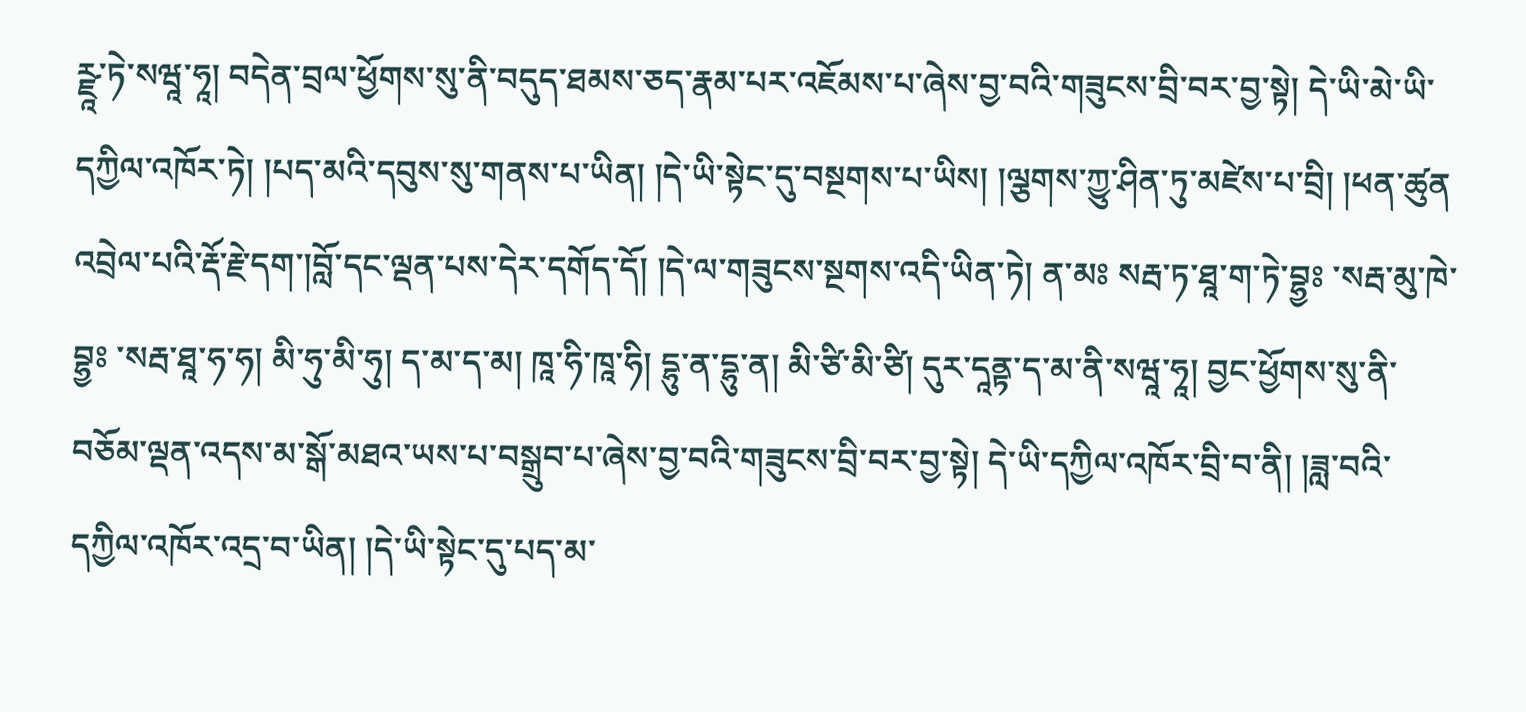ཪྫཱ་ཏེ་སཝཱ་ཧཱ། བདེན་བྲལ་ཕྱོགས་སུ་ནི་བདུད་ཐམས་ཅད་རྣམ་པར་འཇོམས་པ་ཞེས་བྱ་བའི་གཟུངས་བྲི་བར་བྱ་སྟེ། དེ་ཡི་མེ་ཡི་དཀྱིལ་འཁོར་ཏེ། །པད་མའི་དབུས་སུ་གནས་པ་ཡིན། །དེ་ཡི་སྟེང་དུ་བསྔགས་པ་ཡིས། །ལྕགས་ཀྱུ་ཤིན་ཏུ་མཛེས་པ་བྲི། །ཕན་ཚུན
འབྲེལ་པའི་རྡོ་རྗེ་དག་།བློ་དང་ལྡན་པས་དེར་དགོད་དོ། །དེ་ལ་གཟུངས་སྔགས་འདི་ཡིན་ཏེ། ན་མཿ སརྦ་ཏ་ཐཱ་ག་ཏེ་བྷྱཿ ་སརྦ་མུ་ཁེ་བྷྱཿ ་སརྦ་ཐཱ་ཧ་ཧ། མི་ཧུ་མི་ཧུ། ད་མ་ད་མ། ཁཱ་ཧི་ཁཱ་ཧི། དྷུ་ན་དྷུ་ན། མི་ཙི་མི་ཙི། དུར་དཱནྟ་ད་མ་ནི་སཝཱ་ཧཱ། བྱང་ཕྱོགས་སུ་ནི་བཅོམ་ལྡན་འདས་མ་སྒོ་མཐའ་ཡས་པ་བསྒྲུབ་པ་ཞེས་བྱ་བའི་གཟུངས་བྲི་བར་བྱ་སྟེ། དེ་ཡི་དཀྱིལ་འཁོར་བྲི་བ་ནི། །ཟླ་བའི་དཀྱིལ་འཁོར་འདྲ་བ་ཡིན། །དེ་ཡི་སྟེང་དུ་པད་མ་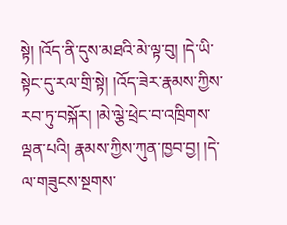སྟེ། །འོད་ནི་དུས་མཐའི་མེ་ལྟ་བུ། །དེ་ཡི་སྟེང་དུ་རལ་གྲི་སྟེ། །འོད་ཟེར་རྣམས་ཀྱིས་རབ་ཏུ་བསྐོར། །མེ་ལྕེ་ཕྲེང་བ་འཁྲིགས་ལྡན་པའི། རྣམས་ཀྱིས་ཀུན་ཁྱབ་བྱ། །དེ་ལ་གཟུངས་སྔགས་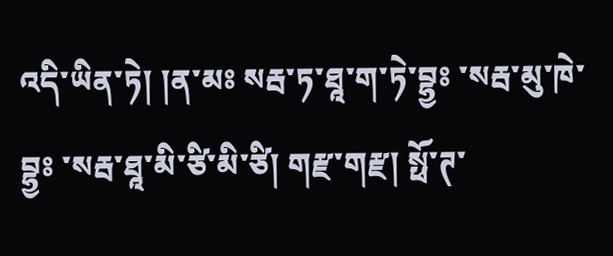འདི་ཡིན་ཏེ། །ན་མཿ སརྦ་ཏ་ཐཱ་ག་ཏེ་བྷྱཿ ་སརྦ་མུ་ཁེ་བྷྱཿ ་སརྦ་ཐཱ་མི་ཙི་མི་ཙི། གརྫ་གརྫ། སྥོ་ཊ་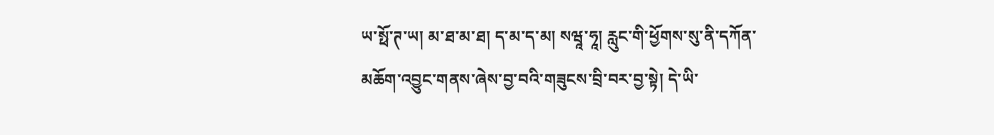ཡ་སྥོ་ཊ་ཡ། མ་ཐ་མ་ཐ། ད་མ་ད་མ། སཝཱ་ཧཱ། རླུང་གི་ཕྱོགས་སུ་ནི་དཀོན་མཆོག་འབྱུང་གནས་ཞེས་བྱ་བའི་གཟུངས་བྲི་བར་བྱ་སྟེ། དེ་ཡི་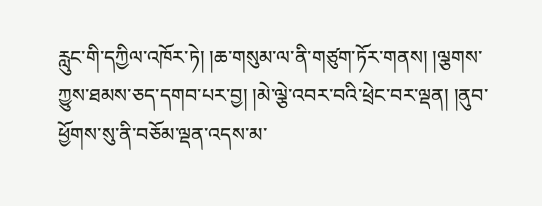རླུང་གི་དཀྱིལ་འཁོར་ཏེ། །ཆ་གསུམ་ལ་ནི་གཙུག་ཏོར་གནས། །ལྕགས་ཀྱུས་ཐམས་ཅད་དགབ་པར་བྱ། །མེ་ལྕེ་འབར་བའི་ཕྲེང་བར་ལྡན། །ནུབ་ཕྱོགས་སུ་ནི་བཅོམ་ལྡན་འདས་མ་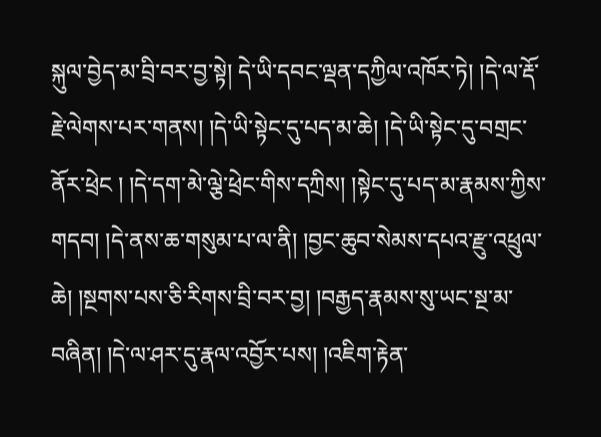སྐུལ་བྱེད་མ་བྲི་བར་བྱ་སྟེ། དེ་ཡི་དབང་ལྡན་དཀྱིལ་འཁོར་ཏེ། །དེ་ལ་རྡོ་རྗེ་ལེགས་པར་གནས། །དེ་ཡི་སྟེང་དུ་པད་མ་ཆེ། །དེ་ཡི་སྟེང་དུ་བགྲང་ནོར་ཕྲེང ། །དེ་དག་མེ་ལྕེ་ཕྲེང་གིས་དཀྲིས། །སྟེང་དུ་པད་མ་རྣམས་ཀྱིས་གདབ། །དེ་ནས་ཆ་གསུམ་པ་ལ་ནི། །བྱང་ཆུབ་སེམས་དཔའ་རྫུ་འཕྲུལ་ཆེ། །སྔགས་པས་ཅི་རིགས་བྲི་བར་བྱ། །བརྒྱད་རྣམས་སུ་ཡང་སྔ་མ་བཞིན། །དེ་ལ་ཤར་དུ་རྣལ་འབྱོར་པས། །འཇིག་རྟེན་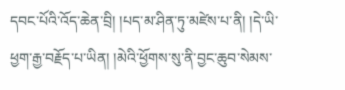དབང་པོའི་འོད་ཆེན་བྲི། །པད་མ་ཤིན་ཏུ་མཛེས་པ་ནི། །དེ་ཡི་ཕྱག་རྒྱ་བརྗོད་པ་ཡིན། །མེའི་ཕྱོགས་སུ་ནི་བྱང་ཆུབ་སེམས་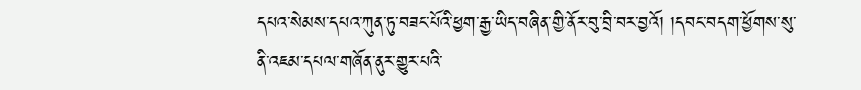དཔའ་སེམས་དཔའ་ཀུན་ཏུ་བཟང་པོའི་ཕྱག་རྒྱ་ཡིད་བཞིན་གྱི་ནོར་བུ་བྲི་བར་བྱའོ། །དབང་བདག་ཕྱོགས་སུ་ནི་འཇམ་དཔལ་གཞོན་ནུར་གྱུར་པའི་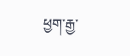ཕྱག་རྒྱ་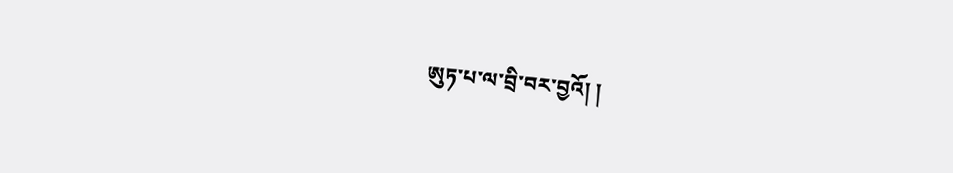ཨུཏ་པ་ལ་བྲི་བར་བྱའོ། །